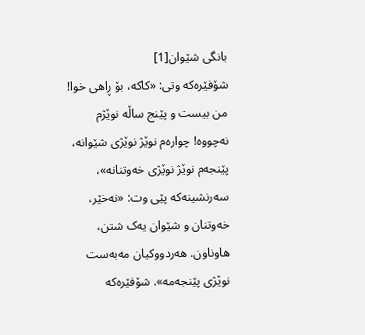بانگی شێوان[1]
شۆفێرەکە وتی: «کاکە، بۆ ڕاهی خوا! من بیست و پێنج ساڵە نوێژم نەچووە! چوارەم نوێژ نوێژی شێوانە، پێنجەم نوێژ نوێژی خەوتنانە»، سەرنشینەکە پێی وت: «نەخێر، خەوتنان و شێوان یەک شتن، هاوناون. هەردووکیان مەبەست نوێژی پێنجەمە». شۆفێرەکە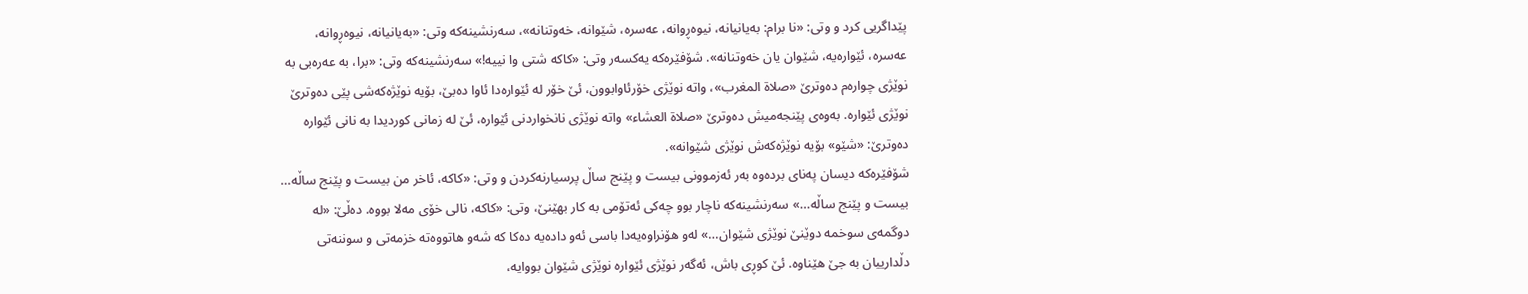پێداگریی کرد و وتی: «نا برام: بەیانیانە، نیوەڕوانە، عەسرە، شێوانە، خەوتنانە»، سەرنشینەکە وتی: «بەیانیانە، نیوەڕوانە، عەسرە، ئێوارەیە، شێوان یان خەوتنانە». شۆفێرەکە یەکسەر وتی: «کاکە شتی وا نییە!» سەرنشینەکە وتی: «برا، بە عەرەبی بە نوێژی چوارەم دەوترێ «صلاة المغرب»، واتە نوێژی خۆرئاوابوون، ئێ خۆر لە ئێوارەدا ئاوا دەبێ، بۆیە نوێژەکەشی پێی دەوترێ نوێژی ئێوارە. بەوەی پێنجەمیش دەوترێ «صلاة العشاء» واتە نوێژی نانخواردنی ئێوارە، ئێ لە زمانی کوردیدا بە نانی ئێوارە دەوترێ: «شێو» بۆیە نوێژەکەش نوێژی شێوانە».
شۆفێرەکە دیسان پەنای بردەوە بەر ئەزموونی بیست و پێنج ساڵ پرسیارنەکردن و وتی: «کاکە، ئاخر من بیست و پێنج ساڵە… بیست و پێنج ساڵە…» سەرنشینەکە ناچار بوو چەکی ئەتۆمی بە کار بهێنێ، وتی: «کاکە، نالی خۆی مەلا بووە. دەڵێ: «لە دوگمەی سوخمە دوێنێ نوێژی شێوان…» لەو هۆنراوەیەدا باسی ئەو دادەیە دەکا کە شەو هاتووەتە خزمەتی و سوننەتی دڵدارییان بە جێ هێناوە. ئێ کوڕی باش، ئەگەر نوێژی ئێوارە نوێژی شێوان بووایە،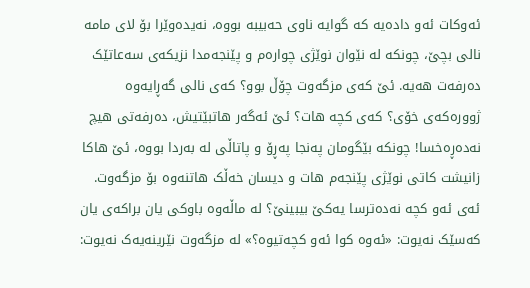ئەوکات ئەو دادەیە کە گوایە ناوی حەبیبە بووە، نەیدەوێرا بۆ لای مامە نالی بچێ، چونکە لە نێوان نوێژی چوارەم و پێنجەمدا نزیکەی سەعاتێک دەرفەت هەیە. ئێ کەی مزگەوت چۆڵ بوو؟ کەی نالی گەڕایەوە ژوورەکەی خۆی؟ کەی کچە هات؟ ئێ ئەگەر هاتبێتیش، دەرفەتی هیچ نەدەڕەخسا! چونکە بێگومان پەنجا پەڕۆ و پاتاڵی لە بەردا بووە، ئێ هاکا زانیشت کاتی نوێژی پێنجەم هات و دیسان خەڵک هاتنەوە بۆ مزگەوت. ئەی ئەو کچە نەدەترسا یەکێ بیبینێ؟ لە ماڵەوە باوکی یان براکەی یان کەسێک نەیوت: «ئەوە کوا ئەو کچەتیوە؟» لە مزگەوت نێرینەیەک نەیوت: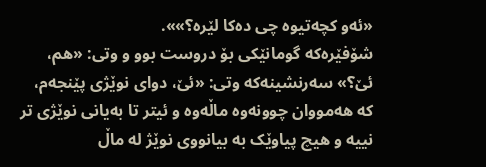«ئەو کچەتیوە چی دەکا لێرە؟»».
شۆفێرەکە گومانێکی بۆ دروست بوو و وتی: «هم، ئێ؟» سەرنشینەکە وتی: «ئێ، دوای نوێژی پێنجەم، کە هەمووان چوونەوە ماڵەوە و ئیتر تا بەیانی نوێژی تر نییە و هیچ پیاوێک بە بیانووی نوێژ لە ماڵ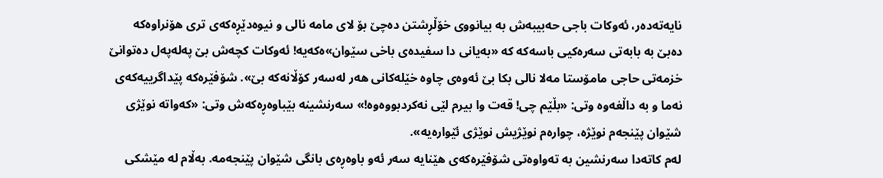نایەتەدەر، ئەوکات باجی حەبیبەش بە بیانووی خۆڵڕشتن دەچێ بۆ لای مامە نالی و نیوەدێڕەکەی تری هۆنراوەکە دەبێ بە بابەتی سەرەکیی باسەکە کە «بەیانی دا سفیدەی باخی سێوان»ەکەیە! ئەوکات کچەش بێ پەلەپەل دەتوانێ خزمەتی حاجی مامۆستا مەلا نالی بکا بێ ئەوەی چاوە خێلەکانی هەر لەسەر کۆڵانەکە بێ». شۆفێرەکە پێداگرییەکەی نەما و بە داڵغەوە وتی: «بڵێم چی! قەت وا بیرم لێی نەکردبووەوە!» سەرنشینە بێباوەڕەکەش وتی: «کەواتە نوێژی شێوان پێنجەم نوێژە، چوارەم نوێژیش نوێژی ئێوارەیە».
لەم کاتەدا سەرنشین بە تەواوەتی شۆفێرەکەی هێنایە سەر ئەو باوەڕەی بانگی شێوان پێنجەمە. بەڵام لە مێشکی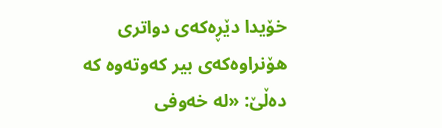خۆیدا دێڕەکەی دواتری هۆنراوەکەی بیر کەوتەوە کە دەڵێ: «لە خەوفی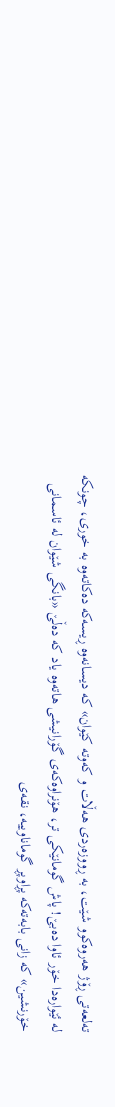تەلعەتی ڕۆژ هەروەکوو شێت، بە ڕووزەردی هەڵات و کەوتە کێوان» کە دیسانەوە ڕیسەکە دەکاتەوە بە خوری، چونکە لە ئێوارەدا خۆر ئاوا دەبێ! پاش گومانێکی تر، هۆنراوەکەی گۆرانیشی هاتەوە یاد کە دەڵێ «بانگی شێوان لە ئاسمانی خۆرنشین» کە زانی بابەتەکە پڕاوپڕ گوماناوییە، نقەی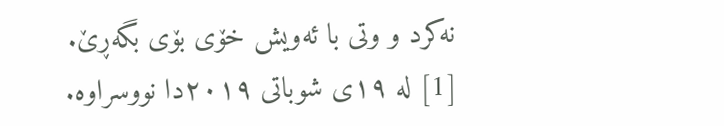نەکرد و وتی با ئەویش خۆی بۆی بگەڕێ.
[1] لە ١٩ی شوباتی ٢٠١٩دا نووسراوە.